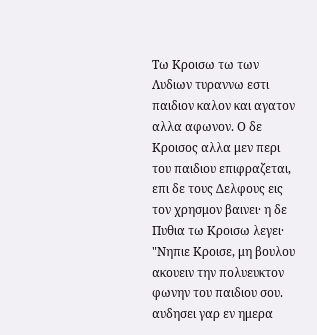Τω Κροισω τω των Λυδιων τυραννω εστι παιδιον καλον και αγατον αλλα αφωνον. Ο δε Κροισος αλλα μεν περι του παιδιου επιφραζεται, επι δε τους Δελφους εις τον χρησμον βαινει· η δε Πυθια τω Κροισω λεγει· "Νηπιε Κροισε, μη βουλου ακουειν την πολυευκτον φωνην του παιδιου σου. αυδησει γαρ εν ημερα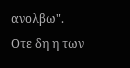ανολβω". Οτε δη η των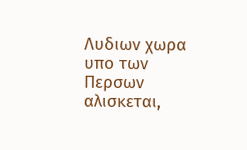Λυδιων χωρα υπο των Περσων αλισκεται,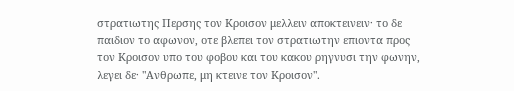στρατιωτης Περσης τον Κροισον μελλειν αποκτεινειν· το δε παιδιον το αφωνον, οτε βλεπει τον στρατιωτην επιοντα προς τον Κροισον υπο του φοβου και του κακου ρηγνυσι την φωνην, λεγει δε· "Ανθρωπε, μη κτεινε τον Κροισον".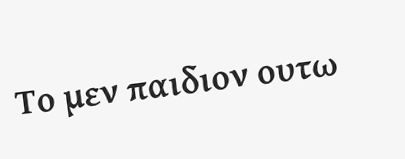Το μεν παιδιον ουτω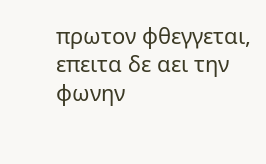πρωτον φθεγγεται, επειτα δε αει την φωνην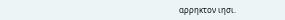αρρηκτον ιησι.